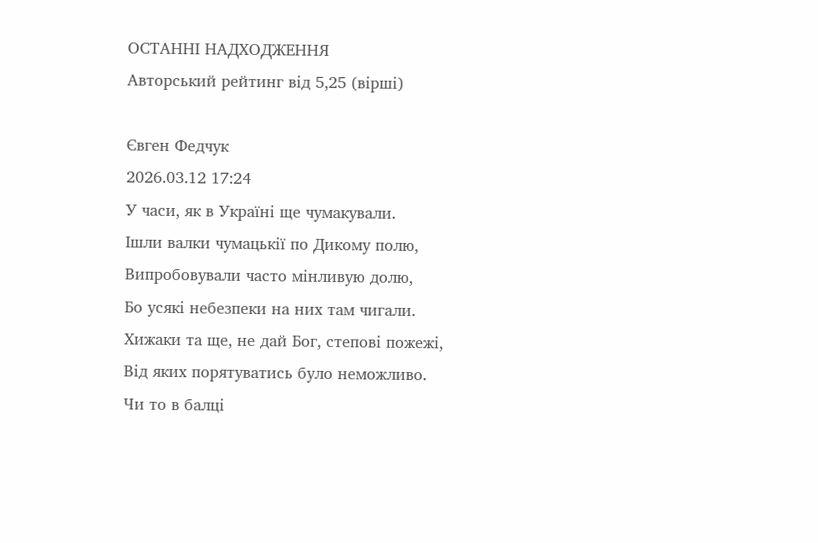ОСТАННІ НАДХОДЖЕННЯ
Авторський рейтинг від 5,25 (вірші)

Євген Федчук
2026.03.12 17:24
У часи, як в Україні ще чумакували.
Ішли валки чумацькії по Дикому полю,
Випробовували часто мінливую долю,
Бо усякі небезпеки на них там чигали.
Хижаки та ще, не дай Бог, степові пожежі,
Від яких порятуватись було неможливо.
Чи то в балці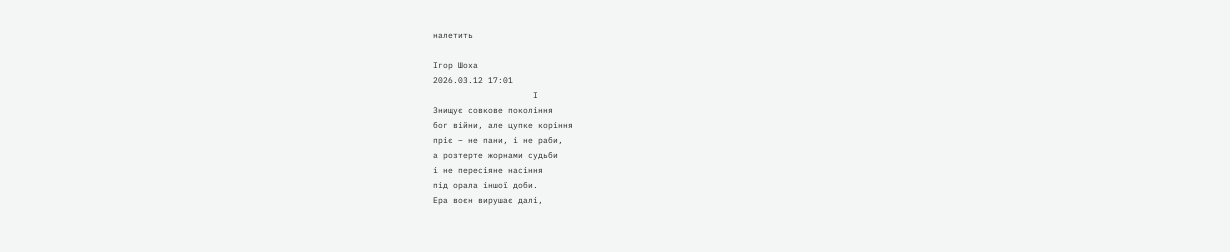налетить

Ігор Шоха
2026.03.12 17:01
                    І
Знищує совкове покоління
бог війни, але цупке коріння
пріє – не пани, і не раби,
а розтерте жорнами судьби
і не пересіяне насіння
під орала іншої доби.
Ера воєн вирушає далі,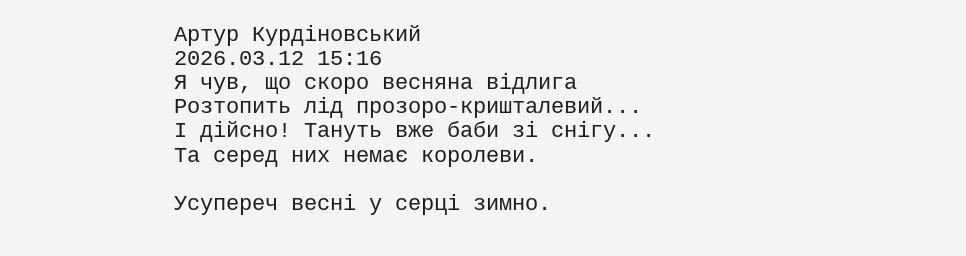Артур Курдіновський
2026.03.12 15:16
Я чув, що скоро весняна відлига
Розтопить лід прозоро-кришталевий...
І дійсно! Тануть вже баби зі снігу...
Та серед них немає королеви.

Усупереч весні у серці зимно.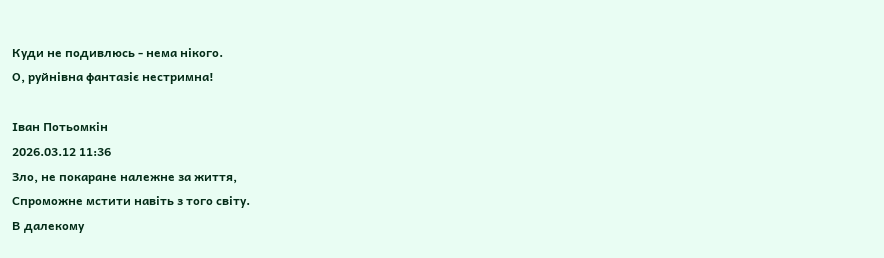Куди не подивлюсь - нема нікого.
О, руйнівна фантазіє нестримна!

Іван Потьомкін
2026.03.12 11:36
Зло, не покаране належне за життя,
Спроможне мстити навіть з того світу.
В далекому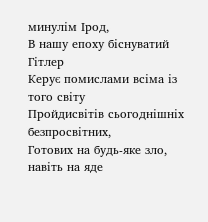минулім Ірод,
В нашу епоху біснуватий Гітлер
Керує помислами всіма із того світу
Пройдисвітів сьогоднішніх безпросвітних,
Готових на будь-яке зло, навіть на яде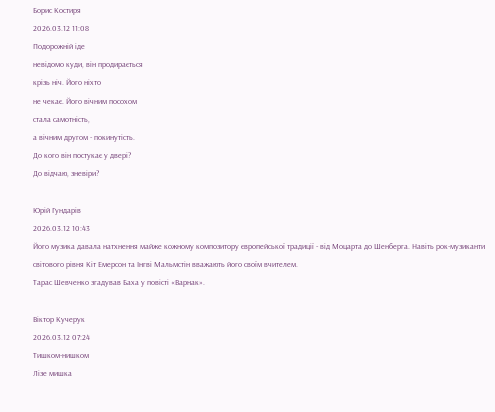Борис Костиря
2026.03.12 11:08
Подорожній іде
невідомо куди, він продирається
крізь ніч. Його ніхто
не чекає. Його вічним посохом
стала самотність,
а вічним другом - покинутість.
До кого він постукає у двері?
До відчаю, зневіри?

Юрій Гундарів
2026.03.12 10:43
Його музика давала натхнення майже кожному композитору європейської традиції - від Моцарта до Шенберга. Навіть рок-музиканти світового рівня Кіт Емерсон та Інгві Мальмстін вважають його своїм вчителем.
Тарас Шевченко згадував Баха у повісті «Варнак».

Віктор Кучерук
2026.03.12 07:24
Тишком-нишком
Лізе мишка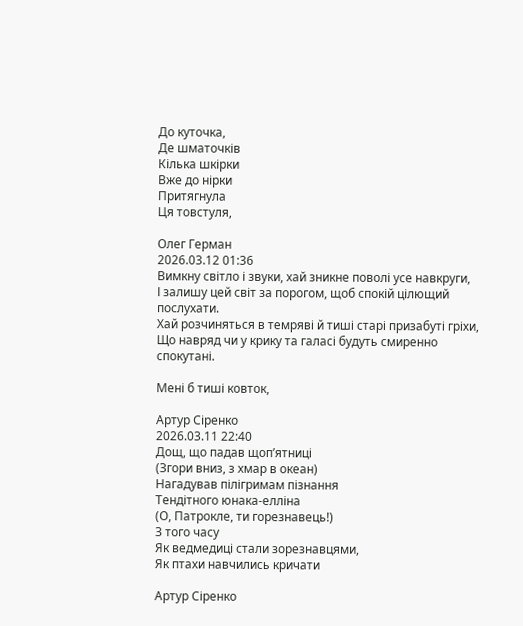До куточка,
Де шматочків
Кілька шкірки
Вже до нірки
Притягнула
Ця товстуля,

Олег Герман
2026.03.12 01:36
Вимкну світло і звуки, хай зникне поволі усе навкруги,
І залишу цей світ за порогом, щоб спокій цілющий послухати.
Хай розчиняться в темряві й тиші старі призабуті гріхи,
Що навряд чи у крику та галасі будуть смиренно спокутані.

Мені б тиші ковток,

Артур Сіренко
2026.03.11 22:40
Дощ, що падав щоп’ятниці
(Згори вниз, з хмар в океан)
Нагадував пілігримам пізнання
Тендітного юнака-елліна
(О, Патрокле, ти горезнавець!)
З того часу
Як ведмедиці стали зорезнавцями,
Як птахи навчились кричати

Артур Сіренко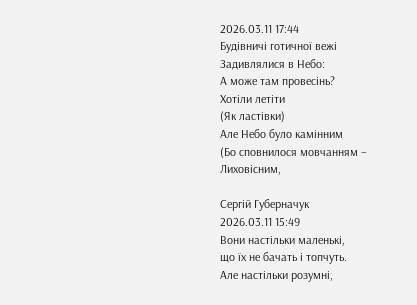2026.03.11 17:44
Будівничі готичної вежі
Задивлялися в Небо:
А може там провесінь?
Хотіли летіти
(Як ластівки)
Але Небо було камінним
(Бо сповнилося мовчанням –
Лиховісним,

Сергій Губерначук
2026.03.11 15:49
Вони настільки маленькі,
що їх не бачать і топчуть.
Але настільки розумні,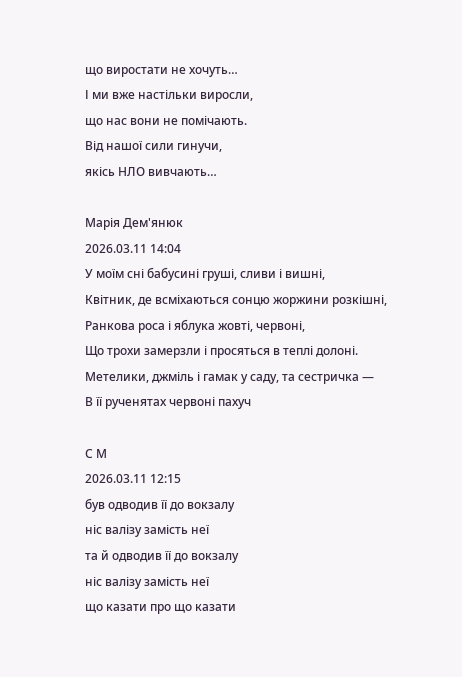що виростати не хочуть…
І ми вже настільки виросли,
що нас вони не помічають.
Від нашої сили гинучи,
якісь НЛО вивчають…

Марія Дем'янюк
2026.03.11 14:04
У моїм сні бабусині груші, сливи і вишні,
Квітник, де всміхаються сонцю жоржини розкішні,
Ранкова роса і яблука жовті, червоні,
Що трохи замерзли і просяться в теплі долоні.
Метелики, джміль і гамак у саду, та сестричка —
В її рученятах червоні пахуч

С М
2026.03.11 12:15
був одводив її до вокзалу
ніс валізу замість неї
та й одводив її до вокзалу
ніс валізу замість неї
що казати про що казати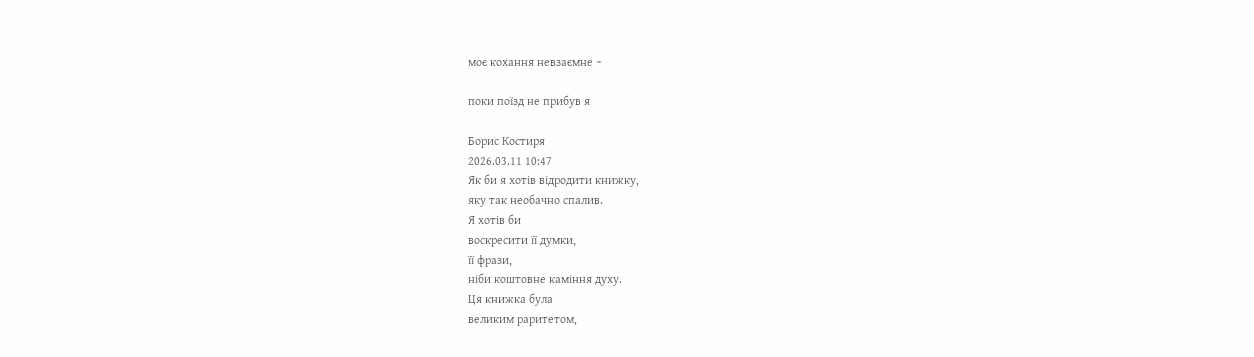моє кохання невзаємне ~

поки поїзд не прибув я

Борис Костиря
2026.03.11 10:47
Як би я хотів відродити книжку,
яку так необачно спалив.
Я хотів би
воскресити її думки,
її фрази,
ніби коштовне каміння духу.
Ця книжка була
великим раритетом,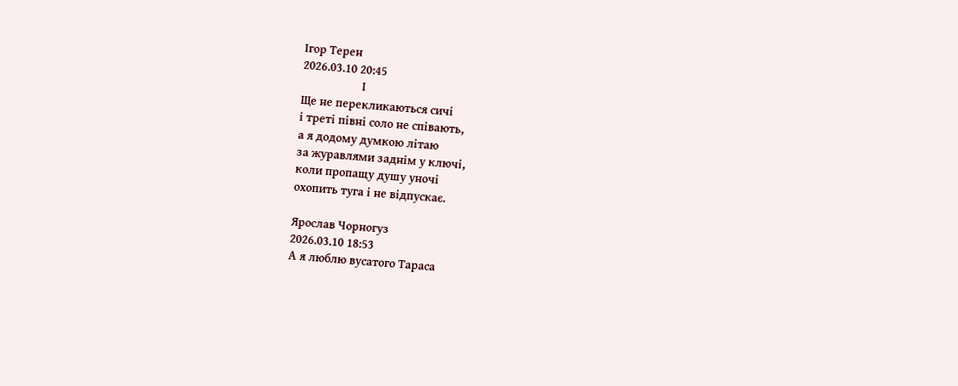Ігор Терен
2026.03.10 20:45
                    І
Ще не перекликаються сичі
і треті півні соло не співають,
а я додому думкою літаю
за журавлями заднім у ключі,
коли пропащу душу уночі
охопить туга і не відпускає.

Ярослав Чорногуз
2026.03.10 18:53
А я люблю вусатого Тараса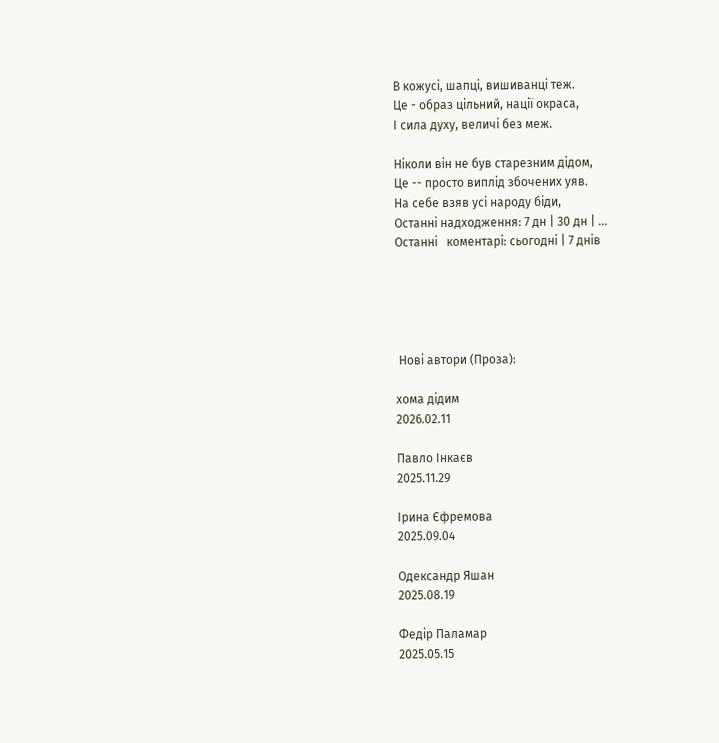В кожусі, шапці, вишиванці теж.
Це - образ цільний, нації окраса,
І сила духу, величі без меж.

Ніколи він не був старезним дідом,
Це -- просто виплід збочених уяв.
На себе взяв усі народу біди,
Останні надходження: 7 дн | 30 дн | ...
Останні   коментарі: сьогодні | 7 днів





 Нові автори (Проза):

хома дідим
2026.02.11

Павло Інкаєв
2025.11.29

Ірина Єфремова
2025.09.04

Одександр Яшан
2025.08.19

Федір Паламар
2025.05.15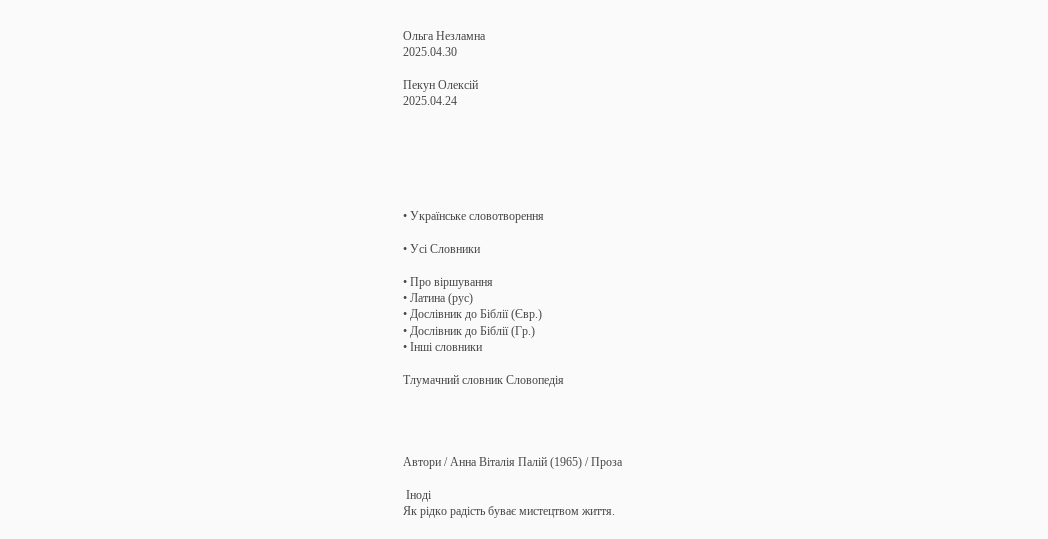Ольга Незламна
2025.04.30

Пекун Олексій
2025.04.24






• Українське словотворення

• Усі Словники

• Про віршування
• Латина (рус)
• Дослівник до Біблії (Євр.)
• Дослівник до Біблії (Гр.)
• Інші словники

Тлумачний словник Словопедія




Автори / Анна Віталія Палій (1965) / Проза

 Іноді
Як рідко радість буває мистецтвом життя.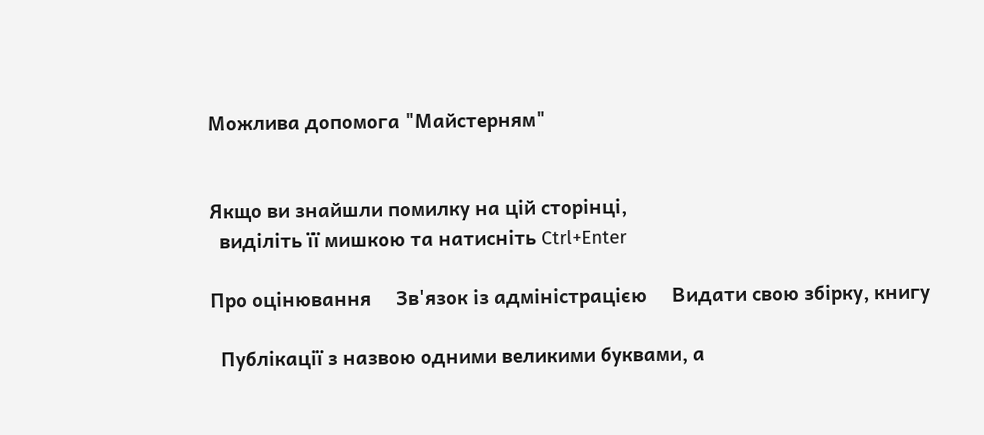Можлива допомога "Майстерням"


Якщо ви знайшли помилку на цiй сторiнцi,
  видiлiть її мишкою та натисніть Ctrl+Enter

Про оцінювання     Зв'язок із адміністрацією     Видати свою збірку, книгу

  Публікації з назвою одними великими буквами, а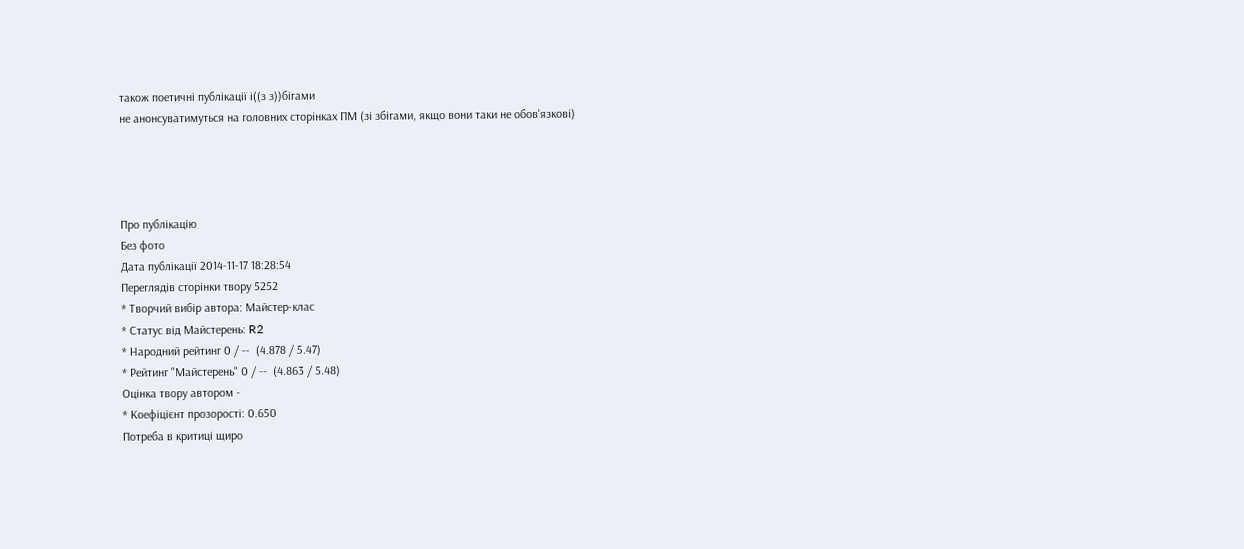також поетичні публікації і((з з))бігами
не анонсуватимуться на головних сторінках ПМ (зі збігами, якщо вони таки не обов'язкові)




Про публікацію
Без фото
Дата публікації 2014-11-17 18:28:54
Переглядів сторінки твору 5252
* Творчий вибір автора: Майстер-клас
* Статус від Майстерень: R2
* Народний рейтинг 0 / --  (4.878 / 5.47)
* Рейтинг "Майстерень" 0 / --  (4.863 / 5.48)
Оцінка твору автором -
* Коефіцієнт прозорості: 0.650
Потреба в критиці щиро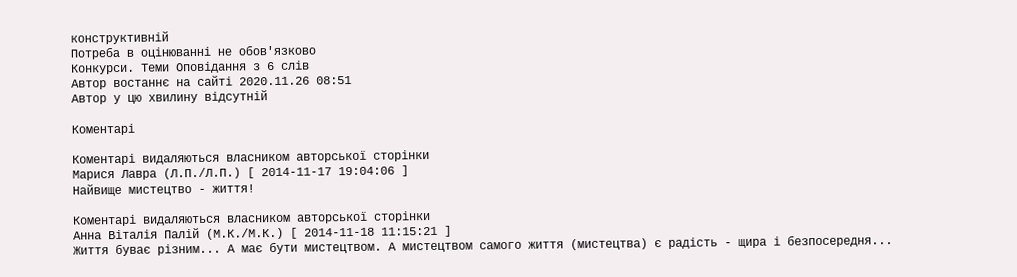конструктивній
Потреба в оцінюванні не обов'язково
Конкурси. Теми Оповідання з 6 слів
Автор востаннє на сайті 2020.11.26 08:51
Автор у цю хвилину відсутній

Коментарі

Коментарі видаляються власником авторської сторінки
Марися Лавра (Л.П./Л.П.) [ 2014-11-17 19:04:06 ]
Найвище мистецтво - життя!

Коментарі видаляються власником авторської сторінки
Анна Віталія Палій (М.К./М.К.) [ 2014-11-18 11:15:21 ]
Життя буває різним... А має бути мистецтвом. А мистецтвом самого життя (мистецтва) є радість - щира і безпосередня...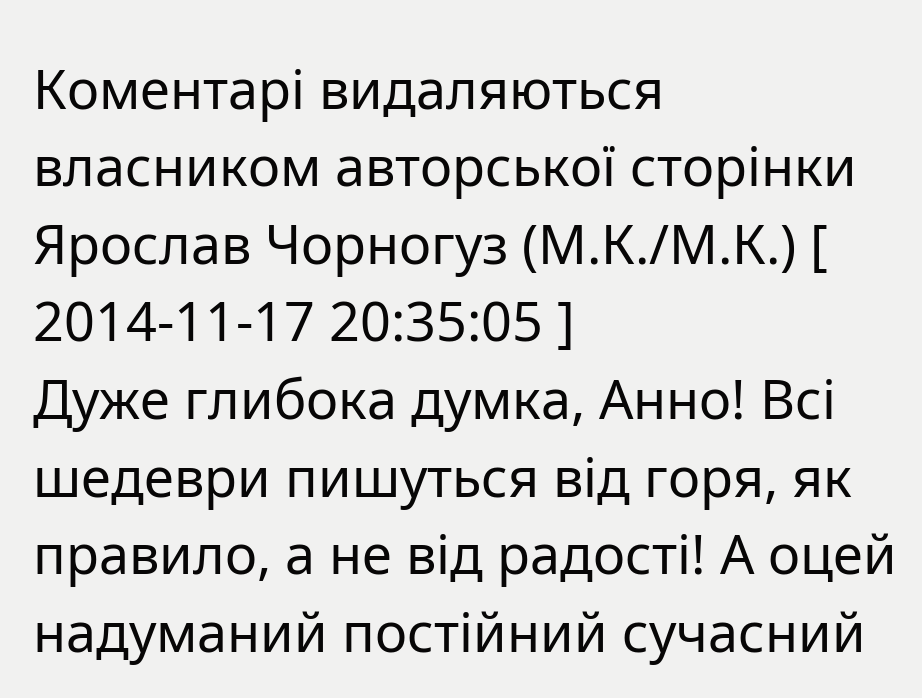Коментарі видаляються власником авторської сторінки
Ярослав Чорногуз (М.К./М.К.) [ 2014-11-17 20:35:05 ]
Дуже глибока думка, Анно! Всі шедеври пишуться від горя, як правило, а не від радості! А оцей надуманий постійний сучасний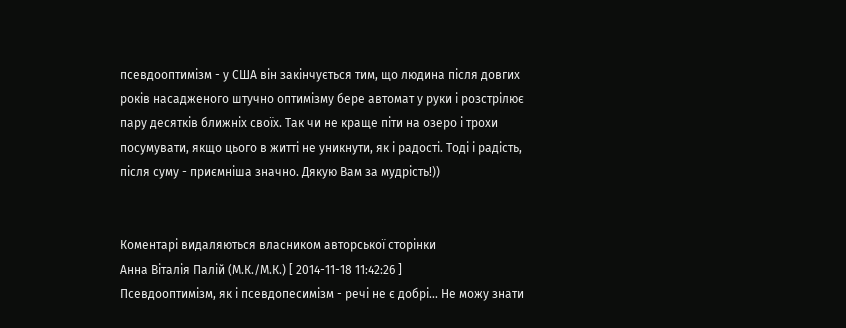псевдооптимізм - у США він закінчується тим, що людина після довгих років насадженого штучно оптимізму бере автомат у руки і розстрілює пару десятків ближніх своїх. Так чи не краще піти на озеро і трохи посумувати, якщо цього в житті не уникнути, як і радості. Тоді і радість, після суму - приємніша значно. Дякую Вам за мудрість!))


Коментарі видаляються власником авторської сторінки
Анна Віталія Палій (М.К./М.К.) [ 2014-11-18 11:42:26 ]
Псевдооптимізм, як і псевдопесимізм - речі не є добрі... Не можу знати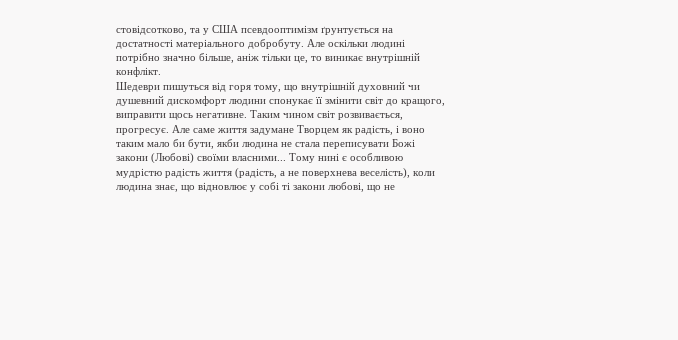стовідсотково, та у США псевдооптимізм ґрунтується на достатності матеріального добробуту. Але оскільки людині потрібно значно більше, аніж тільки це, то виникає внутрішній конфлікт.
Шедеври пишуться від горя тому, що внутрішній духовний чи душевний дискомфорт людини спонукає її змінити світ до кращого, виправити щось негативне. Таким чином світ розвивається, прогресує. Але саме життя задумане Творцем як радість, і воно таким мало би бути, якби людина не стала переписувати Божі закони (Любові) своїми власними... Тому нині є особливою мудрістю радість життя (радість, а не поверхнева веселість), коли людина знає, що відновлює у собі ті закони любові, що не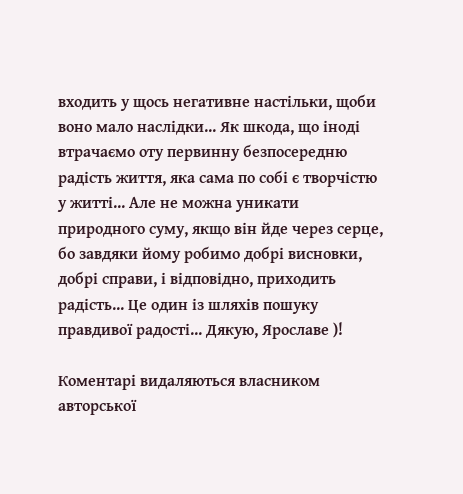входить у щось негативне настільки, щоби воно мало наслідки... Як шкода, що іноді втрачаємо оту первинну безпосередню радість життя, яка сама по собі є творчістю у житті... Але не можна уникати природного суму, якщо він йде через серце, бо завдяки йому робимо добрі висновки, добрі справи, і відповідно, приходить радість... Це один із шляхів пошуку правдивої радості... Дякую, Ярославе )!

Коментарі видаляються власником авторської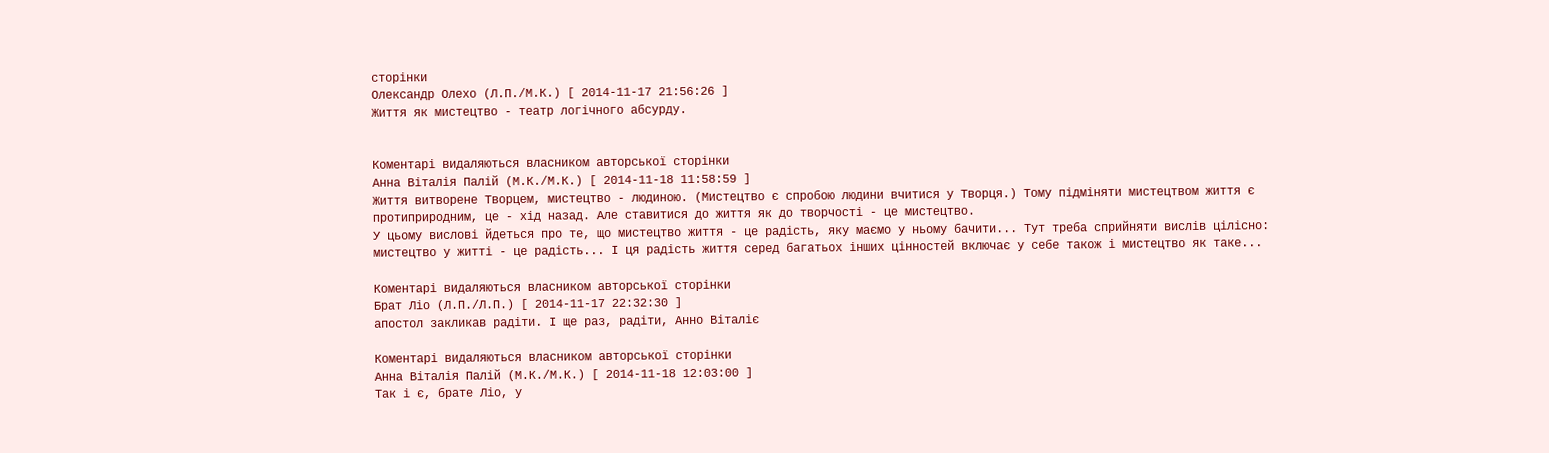сторінки
Олександр Олехо (Л.П./М.К.) [ 2014-11-17 21:56:26 ]
Життя як мистецтво - театр логічного абсурду.


Коментарі видаляються власником авторської сторінки
Анна Віталія Палій (М.К./М.К.) [ 2014-11-18 11:58:59 ]
Життя витворене Творцем, мистецтво - людиною. (Мистецтво є спробою людини вчитися у Творця.) Тому підміняти мистецтвом життя є протиприродним, це - хід назад. Але ставитися до життя як до творчості - це мистецтво.
У цьому вислові йдеться про те, що мистецтво життя - це радість, яку маємо у ньому бачити... Тут треба сприйняти вислів цілісно: мистецтво у житті - це радість... І ця радість життя серед багатьох інших цінностей включає у себе також і мистецтво як таке...

Коментарі видаляються власником авторської сторінки
Брат Ліо (Л.П./Л.П.) [ 2014-11-17 22:32:30 ]
апостол закликав радіти. І ще раз, радіти, Анно Віталіє

Коментарі видаляються власником авторської сторінки
Анна Віталія Палій (М.К./М.К.) [ 2014-11-18 12:03:00 ]
Так і є, брате Ліо, у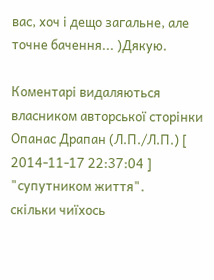вас, хоч і дещо загальне, але точне бачення... )Дякую.

Коментарі видаляються власником авторської сторінки
Опанас Драпан (Л.П./Л.П.) [ 2014-11-17 22:37:04 ]
"супутником життя".
скільки чиїхось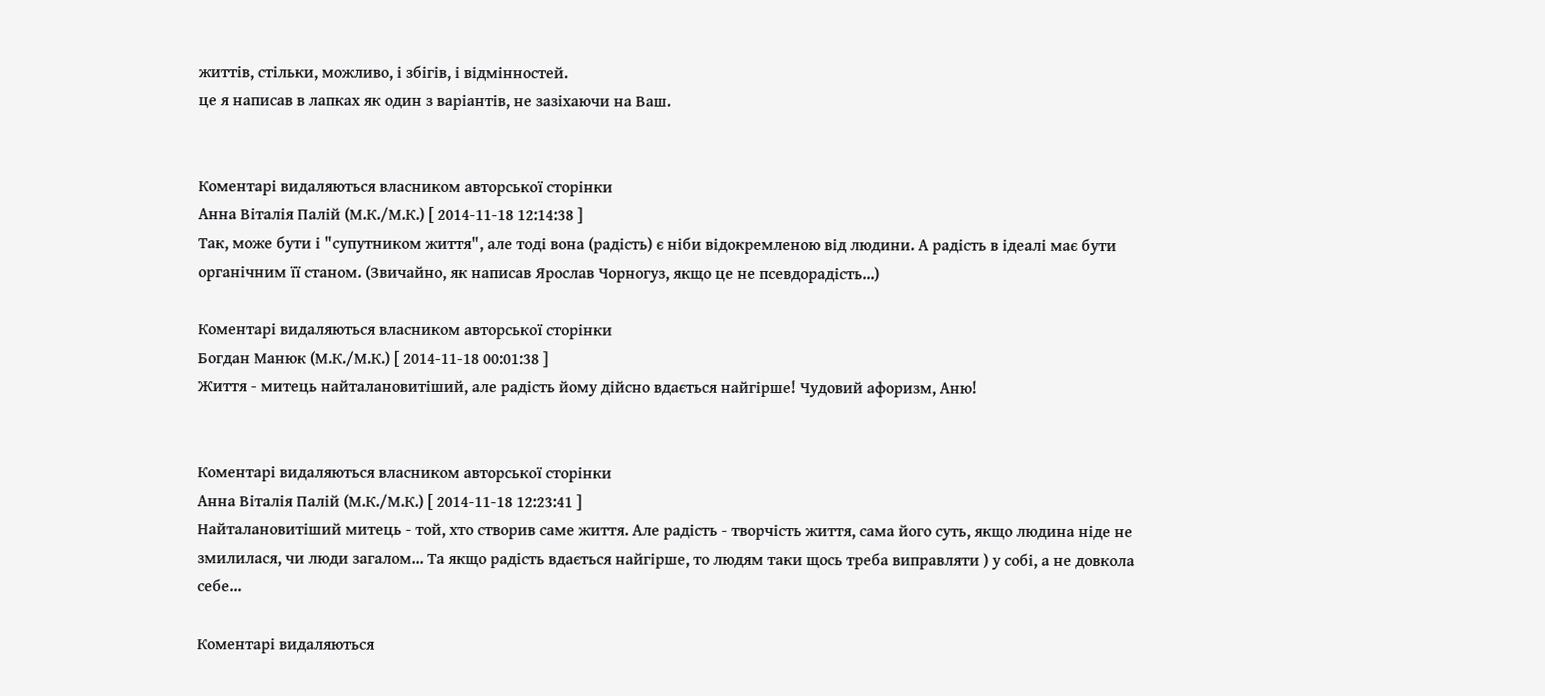життів, стільки, можливо, і збігів, і відмінностей.
це я написав в лапках як один з варіантів, не зазіхаючи на Ваш.


Коментарі видаляються власником авторської сторінки
Анна Віталія Палій (М.К./М.К.) [ 2014-11-18 12:14:38 ]
Так, може бути і "супутником життя", але тоді вона (радість) є ніби відокремленою від людини. А радість в ідеалі має бути органічним її станом. (Звичайно, як написав Ярослав Чорногуз, якщо це не псевдорадість...)

Коментарі видаляються власником авторської сторінки
Богдан Манюк (М.К./М.К.) [ 2014-11-18 00:01:38 ]
Життя - митець найталановитіший, але радість йому дійсно вдається найгірше! Чудовий афоризм, Аню!


Коментарі видаляються власником авторської сторінки
Анна Віталія Палій (М.К./М.К.) [ 2014-11-18 12:23:41 ]
Найталановитіший митець - той, хто створив саме життя. Але радість - творчість життя, сама його суть, якщо людина ніде не змилилася, чи люди загалом... Та якщо радість вдається найгірше, то людям таки щось треба виправляти ) у собі, а не довкола себе...

Коментарі видаляються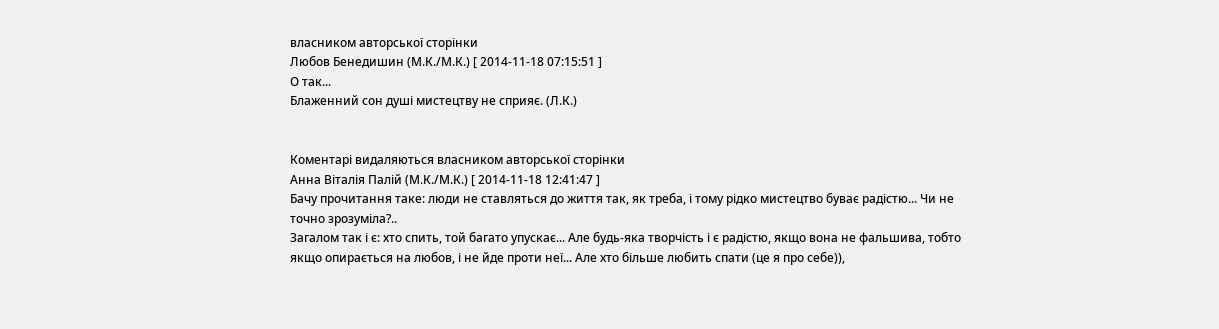власником авторської сторінки
Любов Бенедишин (М.К./М.К.) [ 2014-11-18 07:15:51 ]
О так...
Блаженний сон душі мистецтву не сприяє. (Л.К.)


Коментарі видаляються власником авторської сторінки
Анна Віталія Палій (М.К./М.К.) [ 2014-11-18 12:41:47 ]
Бачу прочитання таке: люди не ставляться до життя так, як треба, і тому рідко мистецтво буває радістю... Чи не точно зрозуміла?..
Загалом так і є: хто спить, той багато упускає... Але будь-яка творчість і є радістю, якщо вона не фальшива, тобто якщо опирається на любов, і не йде проти неї... Але хто більше любить спати (це я про себе)),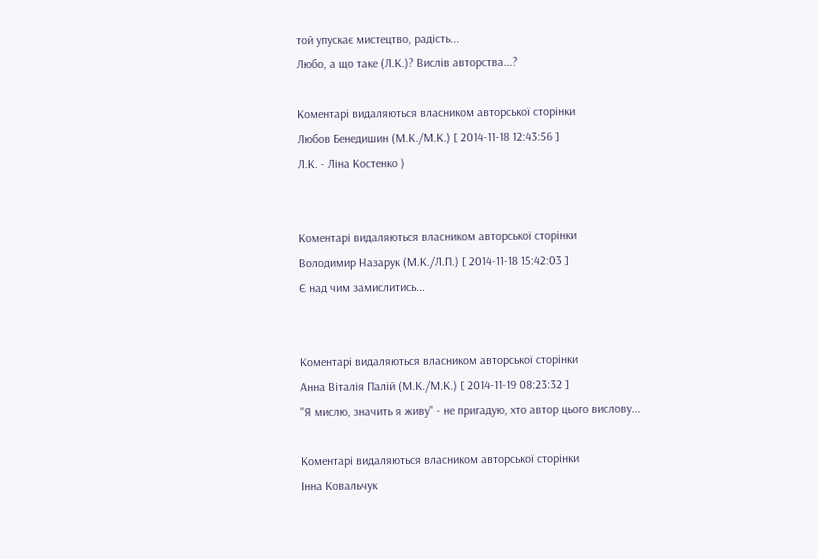той упускає мистецтво, радість...
Любо, а що таке (Л.К.)? Вислів авторства...?

Коментарі видаляються власником авторської сторінки
Любов Бенедишин (М.К./М.К.) [ 2014-11-18 12:43:56 ]
Л.К. - Ліна Костенко )


Коментарі видаляються власником авторської сторінки
Володимир Назарук (М.К./Л.П.) [ 2014-11-18 15:42:03 ]
Є над чим замислитись...


Коментарі видаляються власником авторської сторінки
Анна Віталія Палій (М.К./М.К.) [ 2014-11-19 08:23:32 ]
"Я мислю, значить я живу" - не пригадую, хто автор цього вислову...

Коментарі видаляються власником авторської сторінки
Інна Ковальчук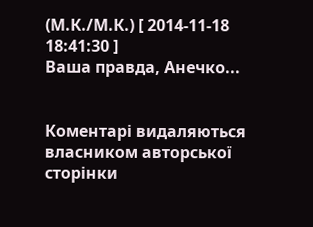(М.К./М.К.) [ 2014-11-18 18:41:30 ]
Ваша правда, Анечко...


Коментарі видаляються власником авторської сторінки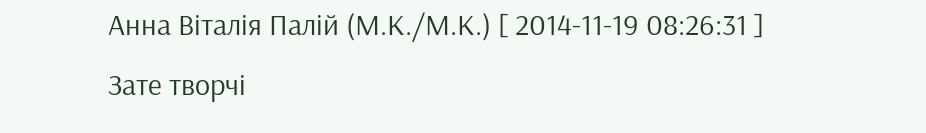Анна Віталія Палій (М.К./М.К.) [ 2014-11-19 08:26:31 ]
Зате творчі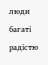люди багаті радістю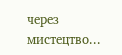через мистецтво...